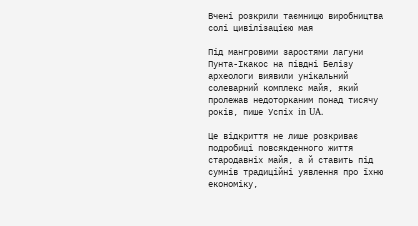Вчені розкрили таємницю виробництва солі цивілізацією мая

Під мангровими заростями лагуни Пунта-Ікакос на півдні Белізу археологи виявили унікальний солеварний комплекс майя, який пролежав недоторканим понад тисячу років, пише Успіх in UA.

Це відкриття не лише розкриває подробиці повсякденного життя стародавніх майя, а й ставить під сумнів традиційні уявлення про їхню економіку,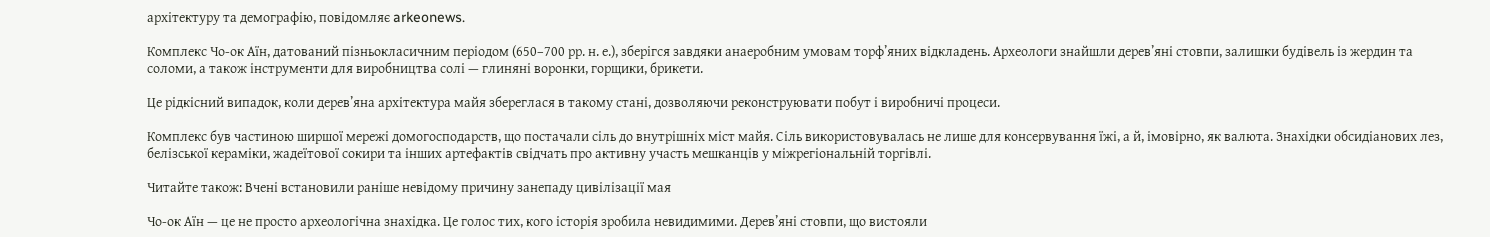архітектуру та демографію, повідомляє arkeonews.

Комплекс Чо-ок Аїн, датований пізньокласичним періодом (650–700 рр. н. е.), зберігся завдяки анаеробним умовам торф’яних відкладень. Археологи знайшли дерев’яні стовпи, залишки будівель із жердин та соломи, а також інструменти для виробництва солі — глиняні воронки, горщики, брикети.

Це рідкісний випадок, коли дерев’яна архітектура майя збереглася в такому стані, дозволяючи реконструювати побут і виробничі процеси.

Комплекс був частиною ширшої мережі домогосподарств, що постачали сіль до внутрішніх міст майя. Сіль використовувалась не лише для консервування їжі, а й, імовірно, як валюта. Знахідки обсидіанових лез, белізської кераміки, жадеїтової сокири та інших артефактів свідчать про активну участь мешканців у міжрегіональній торгівлі.

Читайте також: Вчені встановили раніше невідому причину занепаду цивілізації мая

Чо-ок Аїн — це не просто археологічна знахідка. Це голос тих, кого історія зробила невидимими. Дерев’яні стовпи, що вистояли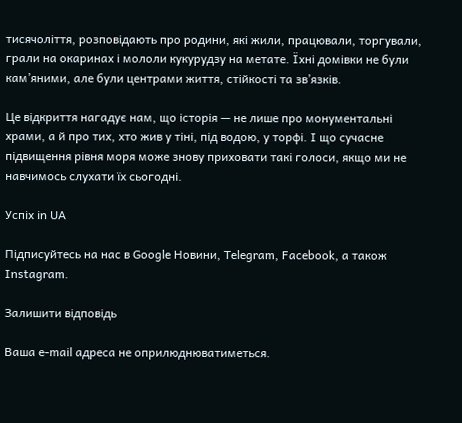тисячоліття, розповідають про родини, які жили, працювали, торгували, грали на окаринах і мололи кукурудзу на метате. Їхні домівки не були кам’яними, але були центрами життя, стійкості та зв’язків.

Це відкриття нагадує нам, що історія — не лише про монументальні храми, а й про тих, хто жив у тіні, під водою, у торфі. І що сучасне підвищення рівня моря може знову приховати такі голоси, якщо ми не навчимось слухати їх сьогодні.

Успіх in UA

Підписуйтесь на нас в Google Новини, Telegram, Facebook, а також Instagram.

Залишити відповідь

Ваша e-mail адреса не оприлюднюватиметься.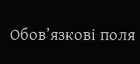Обов’язкові поля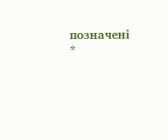позначені *